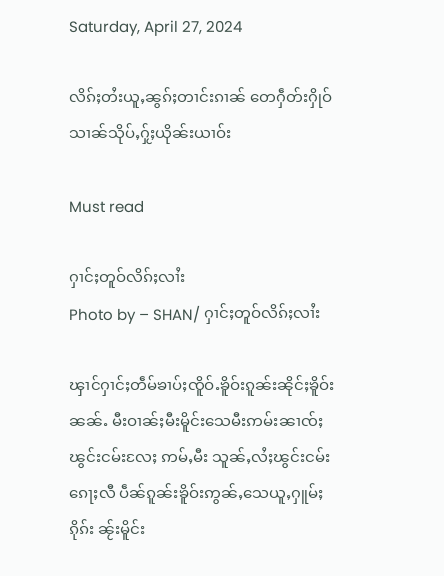Saturday, April 27, 2024

လိၵ်ႈတႆးယူႇၼွၵ်ႈတၢင်းၵၢၼ် တေႁဵတ်းႁိုဝ်သၢၼ်သိုပ်ႇႁႂ်ႈယိုၼ်းယၢဝ်း

Must read

ႁၢင်ႈတူဝ်လိၵ်ႈလၢႆး
Photo by – SHAN/ ႁၢင်ႈတူဝ်လိၵ်ႈလၢႆး

ၾၢင်ႁၢင်ႈတဵမ်ၶၢပ်ႈၸိူဝ်ႉၶိူဝ်းၵူၼ်းၼိုင်ႈၶိူဝ်းၼၼ်ႉ မီးဝၢၼ်ႈမီးမိူင်းသေမီးဢမ်းၼၢၸ်ႈၽွင်းငမ်းလႄႈ ဢမ်ႇမီး သူၼ်ႇလႆႈၽွင်းငမ်းၵေႃႈလီ ပဵၼ်ၵူၼ်းၶိူဝ်းဢွၼ်ႇသေယူႇႁူမ်ႈၵိုၵ်း ၼႂ်းမိူင်း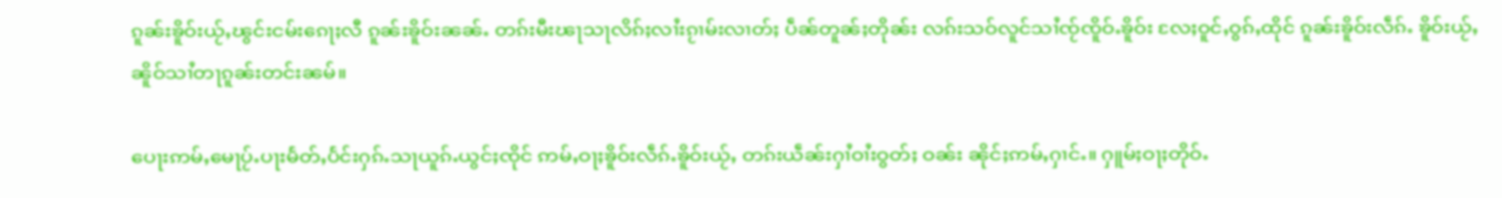ၵူၼ်းၶိူဝ်းယႂ်ႇၽွင်းငမ်းၵေႃႈလီ ၵူၼ်းၶိူဝ်းၼၼ်ႉ တၵ်းမီးၽႃသႃလိၵ်ႈလၢႆးၵႂၢမ်းလၢတ်ႈ ပဵၼ်တူၼ်ႈတိုၼ်း လၵ်းသဝ်လူင်သၢႆၸႂ်ၸိူဝ်ႉၶိူဝ်း လႄႈဝူင်ႇဝွၵ်ႇထိုင် ၵူၼ်းၶိူဝ်းလဵၵ်ႉ ၶိူဝ်းယႂ်ႇ ၼိူဝ်သၢႆတႃၵူၼ်းတင်းၼမ်။

ပေႃးဢမ်ႇမေႃပႂ်ႉပႃးမႅတ်ႇပႅင်းႁၵ်ႉသႃယူၵ်ႉယွင်ႈၸိုင် ဢမ်ႇဝႃႈၶိူဝ်းလဵၵ်ႉၶိူဝ်းယႂ်ႇ တၵ်းယဵၼ်းႁၢႆဝၢႆးဝွတ်ႈ ဝၼ်း ၼိုင်ႈဢမ်ႇႁၢင်ႉ။ ႁူမ်ႈဝႃႈတိုဝ်ႉ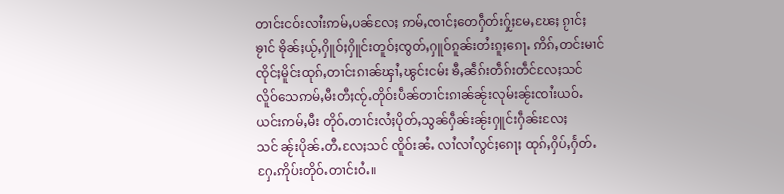တၢင်းငဝ်းလၢႆးဢမ်ႇပၼ်လႄႈ ဢမ်ႇၸၢင်ႈတေႁဵတ်းႁႂ်ႈမႄႇၽႄႈ ၵႂၢင်ႈၶႂၢင် ၶိုၼ်ႈယႂ်ႇႁိူဝ်ႈႁိူင်းတူဝ်ႈၸွတ်ႇႁူဝ်ၵူၼ်းတႆးၵူႈၵေႃႉ ဢိၵ်ႇတင်းမၢင်ၸိုင်ႈမိူင်းထုၵ်ႇတၢင်းၵၢၼ်ၾၢႆႇၽွင်းငမ်း ၶီႇၼဵၵ်းတဵၵ်းတဵင်လႄႈသင် လိူဝ်သေဢမ်ႇမီးတီႈၸႂ်ႉတိုဝ်းပဵၼ်တၢင်းၵၢၼ်ၼႂ်းလုမ်းၼႂ်းၸၢႆးယဝ်ႉ ယင်းဢမ်ႇမီး တိုဝ်ႉတၢင်းလႆႈပိုတ်ႇသွၼ်ႁဵၼ်းၼႂ်းႁူင်းႁဵၼ်းလႄႈသင် ၼႂ်းပိုၼ်ႉတီႉလႄႈသင် ၸိူဝ်းၼႆႉ လၢႆလၢႆလွင်ႈၵေႃႈ ထုၵ်ႇႁိပ်ႇႁႅတ်ႉႁႄႉဢိုပ်းတိုဝ်ႉတၢင်းဝႆႉ။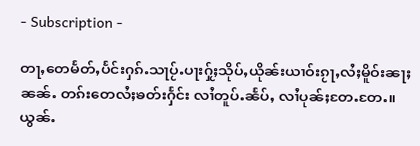- Subscription -

တႃႇတေမႅတ်ႇပႅင်းႁၵ်ႉသႃပႂ်ႉပႃးႁႂ်ႈသိုပ်ႇယိုၼ်းယၢဝ်းၵႂႃႇလႆႈမိူဝ်းၼႃႈၼၼ်ႉ တၵ်းတေလႆႈၶတ်းႁႅင်း လၢႆတူပ်ႉၼႅပ်ႇ လၢႆပုၼ်ႈတႄႉတႄႉ။ ယွၼ်ႉ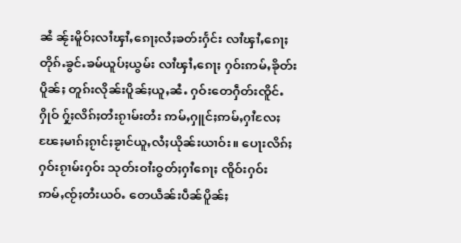ၼႆ ၼႂ်းမိူဝ်ႈလၢႆၾၢႆႇၵေႃႈလႆႈၶတ်းႁႅင်း လၢႆၾၢႆႇၵေႃႈ တိုၵ်ႉၶွင်ႉၶမ်ယူပ်ႈယွမ်း လၢႆၾၢႆႇၵေႃႈ ႁဝ်းဢမ်ႇၶိုတ်းပိူၼ်ႈ တူၵ်းလိုၼ်းပိူၼ်ႈယူႇၼႆႉ ႁဝ်းတေႁဵတ်းၸိူင်ႉႁိုဝ် ႁႂ်ႈလိၵ်ႈတႆးၵႂၢမ်းတႆး ဢမ်ႇႁူင်ႈဢမ်ႇႁၢႆလႄႈ ၽႄႈမၢၵ်ႈၵႂၢင်ႈၶႂၢင်ယူႇလႆႈယိုၼ်းယၢဝ်း။ ပေႃးလိၵ်ႈႁဝ်းၵႂၢမ်းႁဝ်း သုတ်းဝၢႆးဝွတ်ႈႁၢႆၵေႃႈ ၸိူဝ်းႁဝ်းဢမ်ႇၸႂ်ႈတႆးယဝ်ႉ တေယဵၼ်းပဵၼ်ပိူၼ်ႈ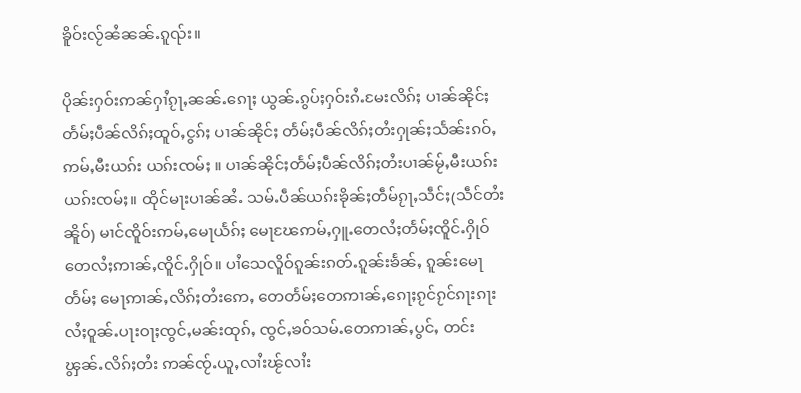ၶိူဝ်းလႂ်ၼႆၼၼ်ႉၵူၺ်း။

ပိုၼ်းႁဝ်းဢၼ်ႁၢႆၵႂႃႇၼၼ်ႉၵေႃႈ ယွၼ်ႉၵွပ်ႈႁဝ်းၵႆႉမႄးလိၵ်ႈ ပၢၼ်ၼိုင်ႈတႅမ်ႈပဵၼ်လိၵ်ႈထူဝ်ႇငွၵ်ႈ ပၢၼ်ၼိုင်ႈ တႅမ်ႈပဵၼ်လိၵ်ႈတႆးႁုၼ်ႈသႅၼ်းၵဝ်ႇ ဢမ်ႇမီးယၵ်း ယၵ်းၸမ်ႈ ။ ပၢၼ်ၼိုင်ႈတႅမ်ႈပဵၼ်လိၵ်ႈတႆးပၢၼ်မႂ်ႇမီးယၵ်း ယၵ်းၸမ်ႈ။ ထိုင်မႃးပၢၼ်ၼႆႉ သမ်ႉပဵၼ်ယၵ်းၶိုၼ်ႈတဵမ်ၵႂႃႇသဵင်ႈ(သဵင်တႆးၼိူဝ်) မၢင်ၸိူဝ်းဢမ်ႇမေႃယႅၵ်ႈ မေႃၽႄဢမ်ႇႁူႉတေလႆႈတႅမ်ႈၸိူင်ႉႁိုဝ် တေလႆႈဢၢၼ်ႇၸိူင်ႉႁိုဝ်။ ပၢႆသေလိူဝ်ၵူၼ်းၵတ်ႉၵူၼ်းၶႅၼ်ႇ ၵူၼ်းမေႃ တႅမ်ႈ မေႃဢၢၼ်ႇလိၵ်ႈတႆးဢေႇ တေတႅမ်ႈတေဢၢၼ်ႇၵေႃႈၵႂင်ၵႂင်ၵႃးၵႃး လႆႈဝူၼ်ႉပႃးဝႃႈၸွင်ႇမၼ်းထုၵ်ႇ ၸွင်ႇၶဝ်သမ်ႉတေဢၢၼ်ႇပွင်ႇ တင်းၾွၼ်ႉလိၵ်ႈတႆး ဢၼ်ၸႂ်ႉယူႇလၢႆးၽႂ်လၢႆး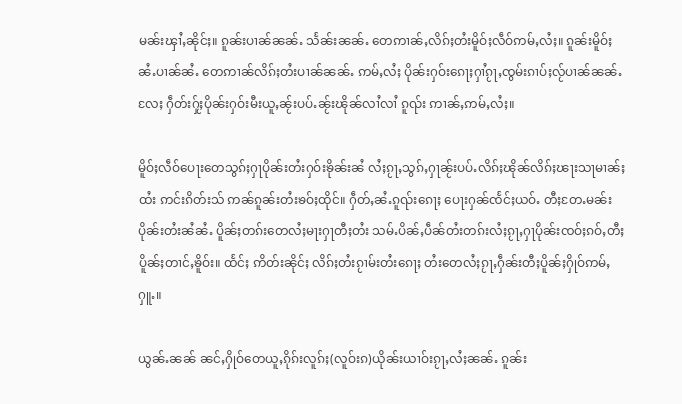မၼ်းၾၢႆႇၼိုင်ႈ။ ၵူၼ်းပၢၼ်ၼၼ်ႉ သႅၼ်းၼၼ်ႉ တေဢၢၼ်ႇလိၵ်ႈတႆးမိူဝ်ႈလဵဝ်ဢမ်ႇလႆႈ။ ၵူၼ်းမိူဝ်ႈၼႆႉပၢၼ်ၼႆႉ တေဢၢၼ်လိၵ်ႈတႆးပၢၼ်ၼၼ်ႉ ဢမ်ႇလႆႈ ပိုၼ်းႁဝ်းၵေႃႈႁၢႆၵႂႃႇၸွမ်းၵၢပ်ႈလႂ်ပၢၼ်ၼၼ်ႉလႄႈ ႁဵတ်းႁႂ်ႈပိုၼ်းႁဝ်းမီးယူႇၼႂ်းပပ်ႉၼႂ်းၽိုၼ်လၢႆလၢႆ ၵူၺ်း ဢၢၼ်ႇဢမ်ႇလႆႈ။

မိူဝ်ႈလဵဝ်ပေႃးတေသွၵ်ႈႁႃပိုၼ်းတႆးႁဝ်းၶိုၼ်းၼႆ လႆႈၵႂႃႇသွၵ်ႇႁႃၼႂ်းပပ်ႉလိၵ်ႈၽိုၼ်လိၵ်ႈၽႃးသႃမၢၼ်ႈ ထႆး ဢင်းၵိတ်းသ် ဢၼ်ၵူၼ်းတႆးၶဝ်ႈထိုင်။ ႁဵတ်ႇၼႆႉၵူၺ်းၵေႃႈ ပေႃးႁၼ်ၸႅင်ႈယဝ်ႉ တီႈတႄႉမၼ်းပိုၼ်းတႆးၼႆၼႆႉ ပိူၼ်ႈတၵ်းတေလႆႈမႃးႁႃတီႈတႆး သမ်ႉပိၼ်ႇပဵၼ်တႆးတၵ်းလႆႈၵႂႃႇႁႃပိုၼ်းၸဝ်ႈၵဝ်ႇတီႈပိူၼ်ႈတၢင်ႇၶိူဝ်း။ ထႅင်ႈ ဢိတ်းၼိုင်ႈ လိၵ်ႈတႆးၵႂၢမ်းတႆးၵေႃႈ တႆးတေလႆႈၵႂႃႇႁဵၼ်းတီႈပိူၼ်ႈႁိုဝ်ဢမ်ႇႁူႉ။

ယွၼ်ႉၼၼ် ၼင်ႇႁိုဝ်တေယူႇၵိုၵ်းလူၵ်ႈ(လူဝ်းၵ)ယိုၼ်းယၢဝ်းၵႂႃႇလႆႈၼၼ်ႉ ၵူၼ်း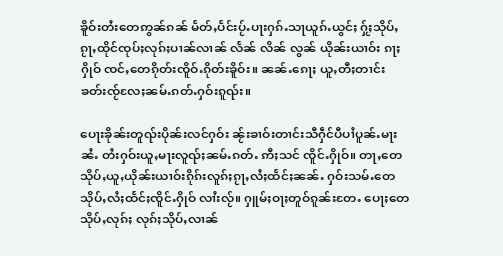ၶိူဝ်းတႆးတေဢွၼ်ၵၼ် မႅတ်ႇပႅင်းပႂ်ႉပႃးႁၵ်ႉသႃယူၵ်ႉယွင်ႈ ႁႂ်ႈသိုပ်ႇၵႂႃႇထိုင်ၸုပ်ႈလုၵ်ႈပၢၼ်လၢၼ် လႅၼ် လိၼ် လွၼ် ယိုၼ်းယၢဝ်း ၵႃႈႁိုဝ် ၸင်ႇတေၵိုတ်းၸိူဝ်ႉၵိုတ်းၶိူဝ်း။ ၼၼ်ႉၵေႃႈ ယူႇတီႈတၢင်းၶတ်းၸႂ်လႄႈၼမ်ႉၵတ်ႉႁဝ်းၵူၺ်း။

ပေႃးၶိုၼ်းတူၺ်းပိုၼ်းလင်ႁဝ်း ၼႂ်းၶၢဝ်းတၢင်းသီႁဵင်ပီပၢႆပူၼ်ႉမႃးၼႆႉ တႆးႁဝ်းယူႇမႃးလူၺ်ႈၼမ်ႉၵတ်ႉ ဢီႈသင် ၸိူင်ႉႁိုဝ်။ တႃႇတေသိုပ်ႇယူႇယိုၼ်းယၢဝ်းၵိုၵ်းလူၵ်ႈၵႂႃႇလႆႈထႅင်ႈၼၼ်ႉ ႁဝ်းသမ်ႉတေသိုပ်ႇလႆႈထႅင်ႈၸိူင်ႉႁိုဝ် လၢႆးလႂ်။ ႁူမ်ႈဝႃႈတူဝ်ၵူၼ်းတႄႉ ပေႃႈတေသိုပ်ႇလုၵ်ႈ လုၵ်ႈသိုပ်ႇလၢၼ်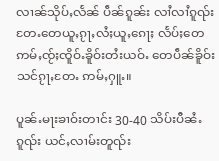လၢၼ်သိုပ်ႇလႅၼ် ပဵၼ်ၵူၼ်း လၢႆလၢႆၵူၺ်းတႄႉတေယူႇၵႂႃႇလႆႈယူႇၵေႃႈ လႅပ်ႈတေဢမ်ႇၸႂ်ႈၸိူဝ်ႉၶိူဝ်းတႆးယဝ်ႉ တေပဵၼ်ၶိူဝ်းသင်ၵႂႃႇတႄႉ ဢမ်ႇႁူႉ။

ပူၼ်ႉမႃးၶၢဝ်းတၢင်း 30-40 သိပ်းပီၼႆႉၵူၺ်း ယင်ႇလၢမ်းတူၺ်း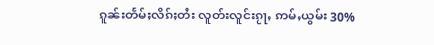ၵူၼ်းတႅမ်ႈလိၵ်ႈတႆး လူတ်းလူင်းၵႂႃႇ ဢမ်ႇယွမ်း 30%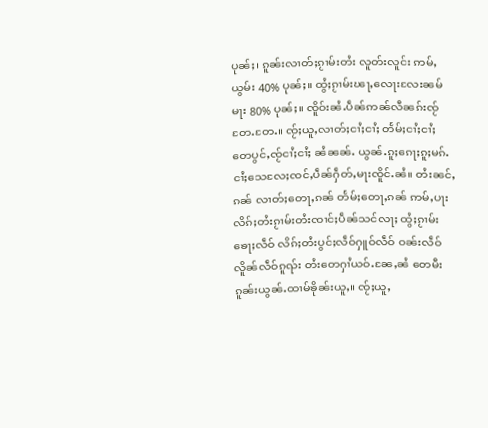ပုၼ်ႈ၊ ၵူၼ်းလၢတ်ႈၵႂၢမ်းတႆး လူတ်းလူင်း ဢမ်ႇယွမ်း 40% ပုၼ်ႈ။ ထွႆႈၵႂၢမ်းၽႃႇလေႃးလႄးၼမ်မႃး 80% ပုၼ်ႈ။ ၸိူဝ်းၼႆႉပဵၼ်ဢၼ်လီၼၵ်းၸႂ်တႄႉတႄႉ။ ၸႂ်ႈယူႇလၢတ်ႈငၢႆႈငၢႆႈ တႅမ်ႈငၢႆႈငၢႆႈ တေပွင်ႇၸႂ်ငၢႆႈငၢႆႈ ၼႆၼၼ်ႉ ယွၼ်ႉၵူႈၵေႃႈၵူႈမၵ်ႉငၢႆႈသေလႄႈၸင်ႇပဵၼ်ႁဵတ်ႇမႃးၸိူင်ႉၼႆ။ တႆးၼင်ႇၵၼ် လၢတ်ႈတေႃႇၵၼ် တႅမ်ႈတေႃႇၵၼ် ဢမ်ႇပႃးလိၵ်ႈတႆးၵႂၢမ်းတႆးၸၢင်ႈပဵၼ်သင်လႃႈ ထွႆႈၵႂၢမ်းၶေႃႈလဵဝ် လိၵ်ႈတႆးပွင်ႈလဵဝ်ႁူဝ်လဵဝ် ဝၼ်းလဵဝ်လိူၼ်လဵဝ်ၵူၺ်း တႆးတေႁၢႆယဝ်ႉၼႄႇၼႆ တေမီးၵူၼ်းယွၼ်ႉထၢမ်ၶိုၼ်းယူႇ။ ၸႂ်ႈယူႇ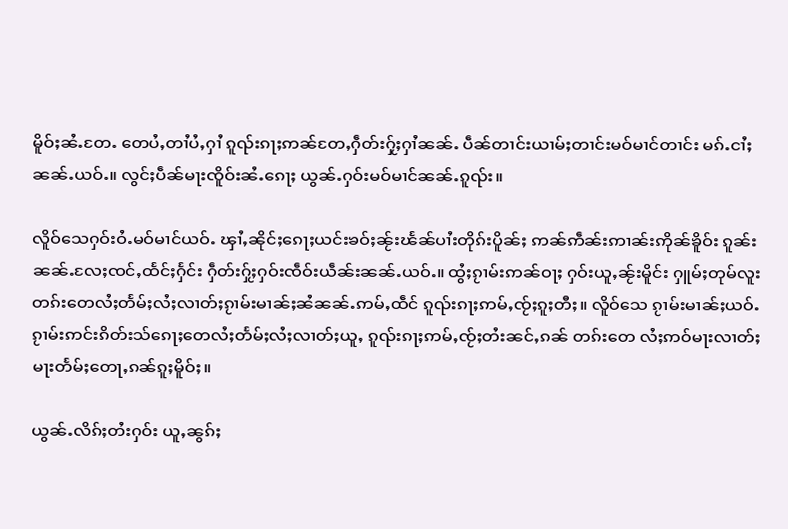မိူဝ်ႈၼႆႉတႄႉ တေပႆႇတၢႆပႆႇႁၢႆ ၵူၺ်းၵႃႈဢၼ်တႄႇႁဵတ်းႁႂ်ႈႁၢႆၼၼ်ႉ ပဵၼ်တၢင်းယၢမ်ႈတၢင်းမဝ်မၢင်တၢင်း မၵ်ႉငၢႆႈၼၼ်ႉယဝ်ႉ။ လွင်ႈပဵၼ်မႃးၸိူဝ်းၼႆႉၵေႃႈ ယွၼ်ႉႁဝ်းမဝ်မၢင်ၼၼ်ႉၵူၺ်း။

လိူဝ်သေႁဝ်းဝႆႉမဝ်မၢင်ယဝ်ႉ ၾၢႆႇၼိုင်ႈၵေႃႈယင်းၶဝ်ႈၼႂ်းၽႅၼ်ပၢႆးတိုၵ်းပိူၼ်ႈ ဢၼ်ဢဵၼ်းဢၢၼ်းဢိုၼ်ၶိူဝ်း ၵူၼ်းၼၼ်ႉလႄႈၸင်ႇထႅင်ႈႁႅင်း ႁဵတ်းႁႂ်ႈႁဝ်းၸဵဝ်းယဵၼ်းၼၼ်ႉယဝ်ႉ။ ထွႆႈၵႂၢမ်းဢၼ်ဝႃႈ ႁဝ်းယူႇၼႂ်းမိူင်း ႁူမ်ႈတုမ်လူး တၵ်းတေလႆႈတႅမ်ႈလႆႈလၢတ်ႈၵႂၢမ်းမၢၼ်ႈၼႆၼၼ်ႉဢမ်ႇထဵင် ၵူၺ်းၵႃႈဢမ်ႇၸႂ်ႈၵူႈတီႈ။ လိူဝ်သေ ၵႂၢမ်းမၢၼ်ႈယဝ်ႉ ၵႂၢမ်းဢင်းၵိတ်းသ်ၵေႃႈတေလႆႈတႅမ်ႈလႆႈလၢတ်ႈယူႇ ၵူၺ်းၵႃႈဢမ်ႇၸႂ်ႈတႆးၼင်ႇၵၼ် တၵ်းတေ လႆႈဢဝ်မႃးလၢတ်ႈမႃးတႅမ်ႈတေႃႇၵၼ်ၵူႈမိူဝ်ႈ။

ယွၼ်ႉလိၵ်ႈတႆးႁဝ်း ယူႇၼွၵ်ႈ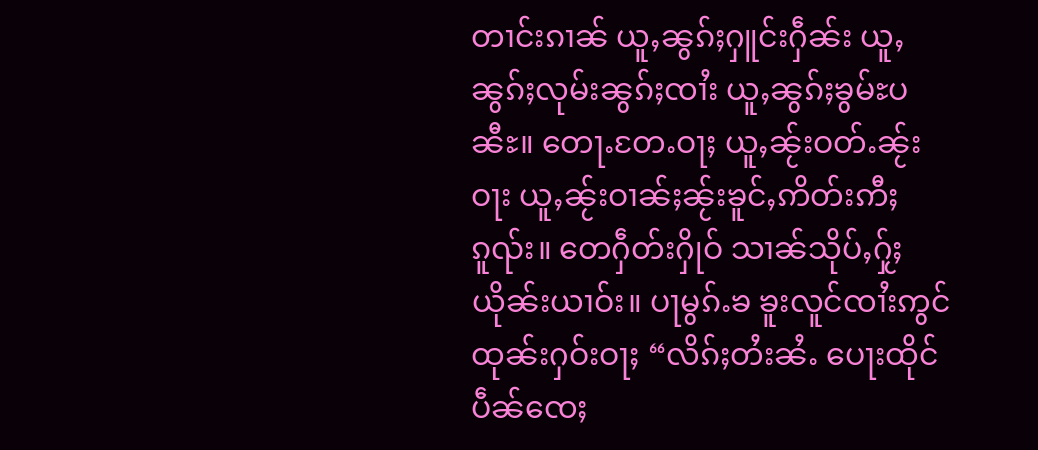တၢင်းၵၢၼ် ယူႇၼွၵ်ႈႁူင်းႁဵၼ်း ယူႇၼွၵ်ႈလုမ်းၼွၵ်ႈၸၢႆး ယူႇၼွၵ်ႈၶွမ်ႊပၼီႊ။ တေႃႉတႄႉဝႃႈ ယူႇၼႂ်းဝတ်ႉၼႂ်းဝႃး ယူႇၼႂ်းဝၢၼ်ႈၼႂ်းၶူင်ႇဢိတ်းဢီႈၵူၺ်း။ တေႁဵတ်းႁိုဝ် သၢၼ်သိုပ်ႇႁႂ်ႈ ယိုၼ်းယၢဝ်း။ ပႃမွၵ်ႉၶ ၶူးလူင်ၸၢႆးဢွင်ထုၼ်းႁဝ်းဝႃႈ “လိၵ်ႈတႆးၼႆႉ ပေႃးထိုင်ပဵၼ်ၸေႈ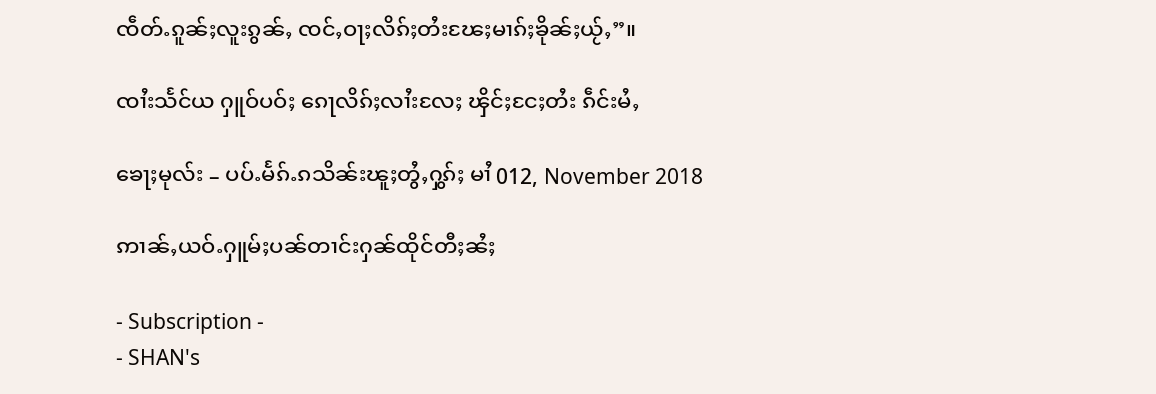ၸဵတ်ႉၵူၼ်ႈလူးၵွၼ်ႇ ၸင်ႇဝႃႈလိၵ်ႈတႆးၽႄႈမၢၵ်ႈၶိုၼ်ႈယႂ်ႇ”။

ၸၢႆးသႅင်ယ ႁူဝ်ပဝ်ႈ ၵေႃလိၵ်ႈလၢႆးလႄႈ ၾိင်ႈငႄႈတႆး ၵဵင်းမႆႇ

ၶေႃႈမုလ်း – ပပ်ႉမႅၵ်ႉၵသိၼ်းၽူႈတွႆႇႁွၵ်ႈ မၢႆ 012, November 2018

ဢၢၼ်ႇယဝ်ႉႁူမ်ႈပၼ်တၢင်းႁၼ်ထိုင်တီႈၼႆႈ

- Subscription -
- SHAN's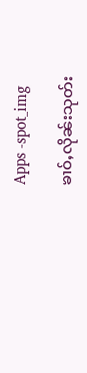Apps -spot_img

ၶၢဝ်ႇလိုၼ်းသုတ်း